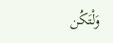وَلْتَكُن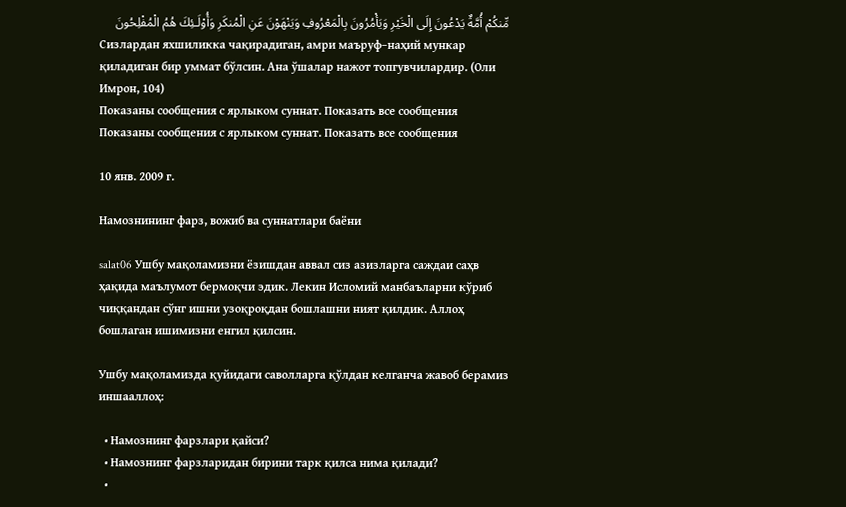مِّنكُمْ أُمَّةٌ يَدْعُونَ إِلَى الْخَيْرِ وَيَأْمُرُونَ بِالْمَعْرُوفِ وَيَنْهَوْنَ عَنِ الْمُنكَرِ وَأُوْلَـئِكَ هُمُ الْمُفْلِحُونَ
Сизлардан яхшиликка чақирадиган, амри маъруф–наҳий мункар қиладиган бир уммат бўлсин. Ана ўшалар нажот топгувчилардир. (Оли Имрон, 104)
Показаны сообщения с ярлыком суннат. Показать все сообщения
Показаны сообщения с ярлыком суннат. Показать все сообщения

10 янв. 2009 г.

Намознининг фарз, вожиб ва суннатлари баёни

salat06 Ушбу мақоламизни ёзишдан аввал сиз азизларга саждаи саҳв ҳақида маълумот бермоқчи эдик. Лекин Исломий манбаъларни кўриб чиққандан сўнг ишни узоқроқдан бошлашни ният қилдик. Аллоҳ бошлаган ишимизни енгил қилсин.

Ушбу мақоламизда қуйидаги саволларга қўлдан келганча жавоб берамиз иншааллоҳ:

  • Намознинг фарзлари қайси?
  • Намознинг фарзларидан бирини тарк қилса нима қилади?
  •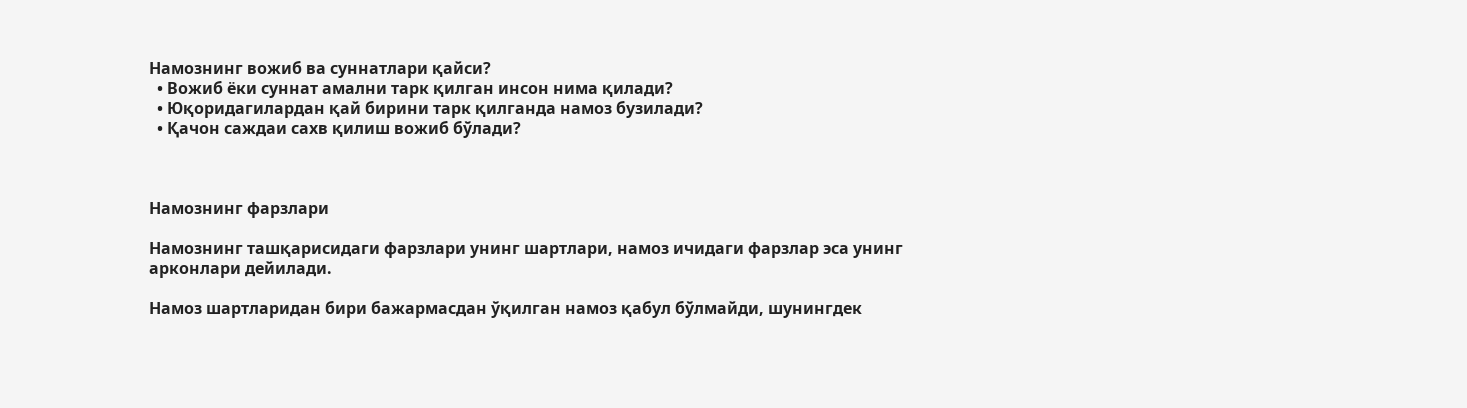Намознинг вожиб ва суннатлари қайси?
  • Вожиб ёки суннат амални тарк қилган инсон нима қилади?
  • Юқоридагилардан қай бирини тарк қилганда намоз бузилади?
  • Қачон саждаи сахв қилиш вожиб бўлади?



Намознинг фарзлари

Намознинг ташқарисидаги фарзлари унинг шартлари, намоз ичидаги фарзлар эса унинг арконлари дейилади.

Намоз шартларидан бири бажармасдан ўқилган намоз қабул бўлмайди, шунингдек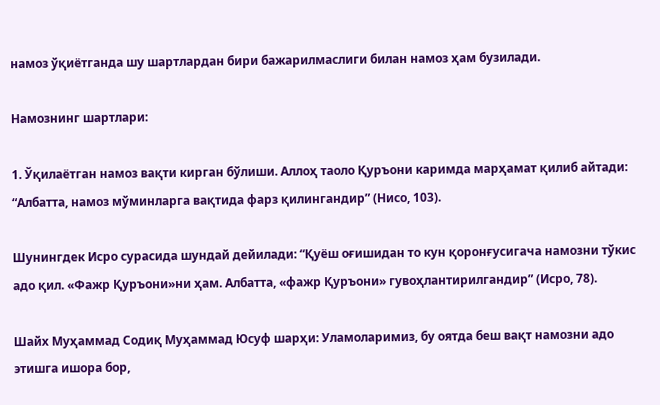намоз ўқиётганда шу шартлардан бири бажарилмаслиги билан намоз ҳам бузилади.

Намознинг шартлари:

1. Ўқилаётган намоз вақти кирган бўлиши. Аллоҳ таоло Қуръони каримда марҳамат қилиб айтади: “Албатта, намоз мўминларга вақтида фарз қилингандир” (Нисо, 103).

Шунингдек Исро сурасида шундай дейилади: “Қуёш оғишидан то кун қоронғусигача намозни тўкис адо қил. «Фажр Қуръони»ни ҳам. Албатта, «фажр Қуръони» гувоҳлантирилгандир” (Исро, 78).

Шайх Муҳаммад Содиқ Муҳаммад Юсуф шарҳи: Уламоларимиз, бу оятда беш вақт намозни адо этишга ишора бор,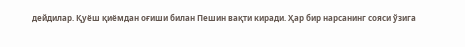дейдилар. Қуёш қиёмдан оғиши билан Пешин вақти киради. Ҳар бир нарсанинг сояси ўзига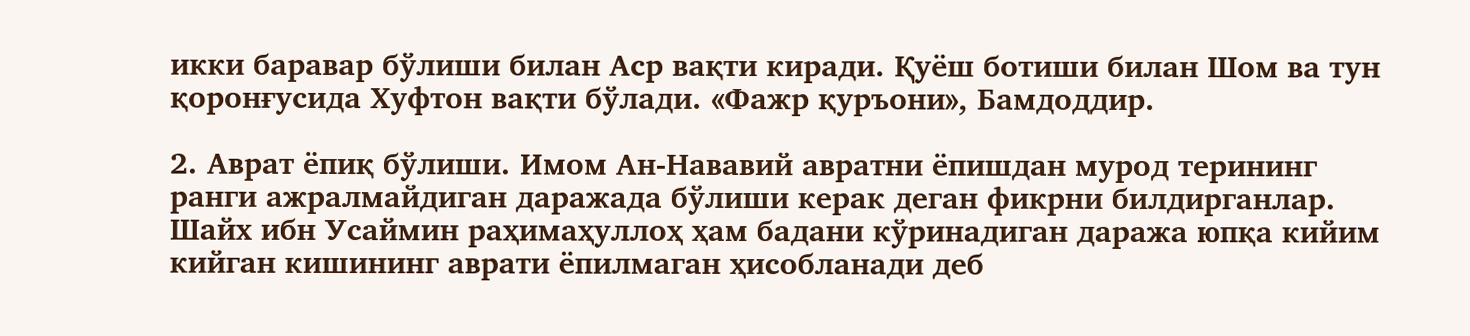икки баравар бўлиши билан Аср вақти киради. Қуёш ботиши билан Шом ва тун қоронғусида Хуфтон вақти бўлади. «Фажр қуръони», Бамдоддир.

2. Аврат ёпиқ бўлиши. Имом Ан-Нававий авратни ёпишдан мурод терининг ранги ажралмайдиган даражада бўлиши керак деган фикрни билдирганлар. Шайх ибн Усаймин раҳимаҳуллоҳ ҳам бадани кўринадиган даража юпқа кийим кийган кишининг аврати ёпилмаган ҳисобланади деб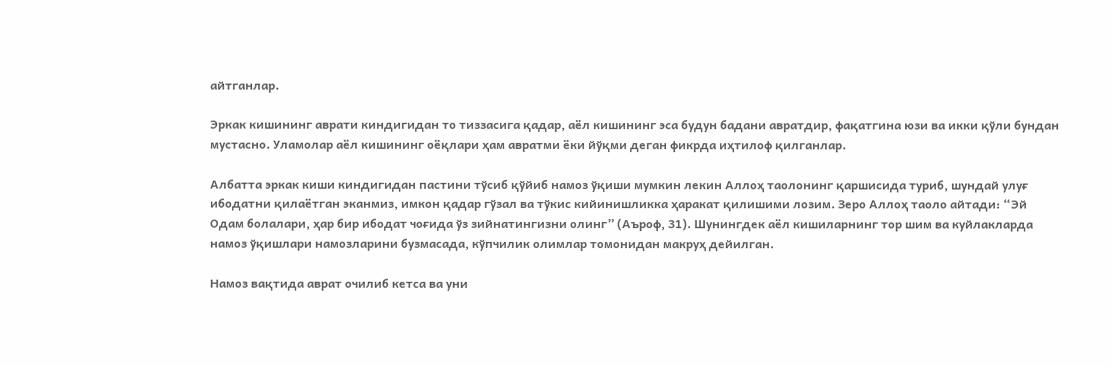айтганлар.

Эркак кишининг аврати киндигидан то тиззасига қадар, аёл кишининг эса будун бадани авратдир, фақатгина юзи ва икки қўли бундан мустасно. Уламолар аёл кишининг оёқлари ҳам авратми ёки йўқми деган фикрда иҳтилоф қилганлар.

Албатта эркак киши киндигидан пастини тўсиб қўйиб намоз ўқиши мумкин лекин Аллоҳ таолонинг қаршисида туриб, шундай улуғ ибодатни қилаётган эканмиз, имкон қадар гўзал ва тўкис кийинишликка ҳаракат қилишими лозим. Зеро Аллоҳ таоло айтади: “Эй Одам болалари, ҳар бир ибодат чоғида ўз зийнатингизни олинг” (Аъроф, 31). Шунингдек аёл кишиларнинг тор шим ва куйлакларда намоз ўқишлари намозларини бузмасада, кўпчилик олимлар томонидан макруҳ дейилган.

Намоз вақтида аврат очилиб кетса ва уни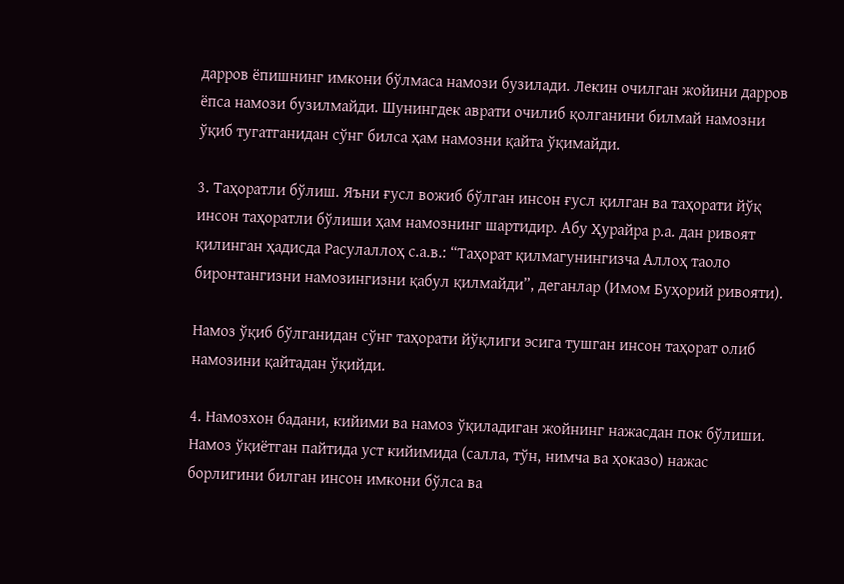дарров ёпишнинг имкони бўлмаса намози бузилади. Лекин очилган жойини дарров ёпса намози бузилмайди. Шунингдек аврати очилиб қолганини билмай намозни ўқиб тугатганидан сўнг билса ҳам намозни қайта ўқимайди.

3. Таҳоратли бўлиш. Яъни ғусл вожиб бўлган инсон ғусл қилган ва таҳорати йўқ инсон таҳоратли бўлиши ҳам намознинг шартидир. Абу Ҳурайра р.а. дан ривоят қилинган ҳадисда Расулаллоҳ с.а.в.: “Таҳорат қилмагунингизча Аллоҳ таоло биронтангизни намозингизни қабул қилмайди”, деганлар (Имом Буҳорий ривояти).

Намоз ўқиб бўлганидан сўнг таҳорати йўқлиги эсига тушган инсон таҳорат олиб намозини қайтадан ўқийди.

4. Намозхон бадани, кийими ва намоз ўқиладиган жойнинг нажасдан пок бўлиши. Намоз ўқиётган пайтида уст кийимида (салла, тўн, нимча ва ҳоказо) нажас борлигини билган инсон имкони бўлса ва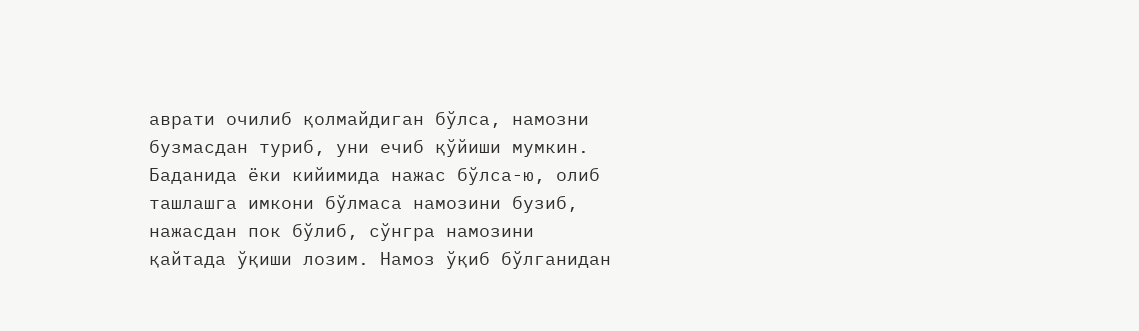аврати очилиб қолмайдиган бўлса, намозни бузмасдан туриб, уни ечиб қўйиши мумкин. Баданида ёки кийимида нажас бўлса-ю, олиб ташлашга имкони бўлмаса намозини бузиб, нажасдан пок бўлиб, сўнгра намозини қайтада ўқиши лозим. Намоз ўқиб бўлганидан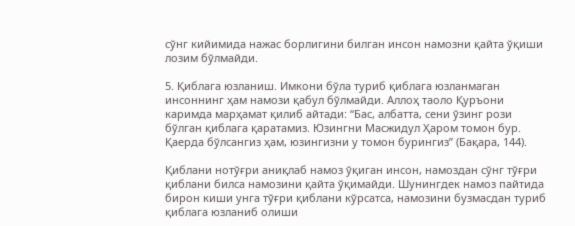сўнг кийимида нажас борлигини билган инсон намозни қайта ўқиши лозим бўлмайди.

5. Қиблага юзланиш. Имкони бўла туриб қиблага юзланмаган инсоннинг ҳам намози қабул бўлмайди. Аллоҳ таоло Қуръони каримда марҳамат қилиб айтади: “Бас, албатта, сени ўзинг рози бўлган қиблага қаратамиз. Юзингни Масжидул Ҳаром томон бур. Қаерда бўлсангиз ҳам, юзингизни у томон бурингиз” (Бақара, 144).

Қиблани нотўғри аниқлаб намоз ўқиган инсон, намоздан сўнг тўғри қиблани билса намозини қайта ўқимайди. Шунингдек намоз пайтида бирон киши унга тўғри қиблани кўрсатса, намозини бузмасдан туриб қиблага юзланиб олиши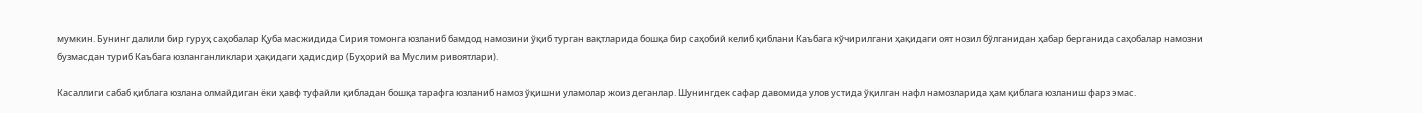мумкин. Бунинг далили бир гуруҳ саҳобалар Қуба масжидида Сирия томонга юзланиб бамдод намозини ўқиб турган вақтларида бошқа бир саҳобий келиб қиблани Каъбага кўчирилгани ҳақидаги оят нозил бўлганидан ҳабар берганида саҳобалар намозни бузмасдан туриб Каъбага юзланганликлари ҳақидаги ҳадисдир (Буҳорий ва Муслим ривоятлари).

Касаллиги сабаб қиблага юзлана олмайдиган ёки ҳавф туфайли қибладан бошқа тарафга юзланиб намоз ўқишни уламолар жоиз деганлар. Шунингдек сафар давомида улов устида ўқилган нафл намозларида ҳам қиблага юзланиш фарз эмас.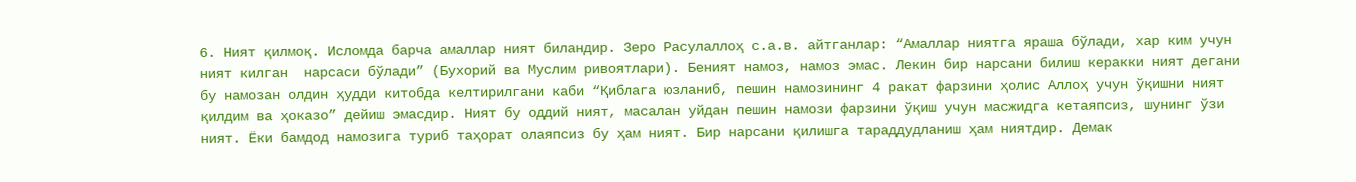6. Ният қилмоқ. Исломда барча амаллар ният биландир. Зеро Расулаллоҳ с.а.в. айтганлар: “Амаллар ниятга яраша бўлади, хар ким учун ният килган  нарсаси бўлади” (Бухорий ва Муслим ривоятлари). Беният намоз, намоз эмас. Лекин бир нарсани билиш керакки ният дегани бу намозан олдин ҳудди китобда келтирилгани каби “Қиблага юзланиб, пешин намозининг 4 ракат фарзини ҳолис Аллоҳ учун ўқишни ният қилдим ва ҳоказо” дейиш эмасдир. Ният бу оддий ният, масалан уйдан пешин намози фарзини ўқиш учун масжидга кетаяпсиз, шунинг ўзи ният. Ёки бамдод намозига туриб таҳорат олаяпсиз бу ҳам ният. Бир нарсани қилишга тараддудланиш ҳам ниятдир. Демак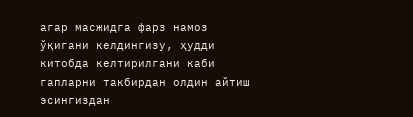агар масжидга фарз намоз ўқигани келдингизу, ҳудди китобда келтирилгани каби гапларни такбирдан олдин айтиш эсингиздан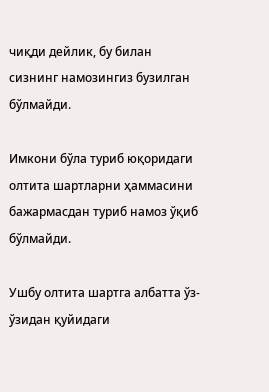чиқди дейлик, бу билан сизнинг намозингиз бузилган бўлмайди.

Имкони бўла туриб юқоридаги олтита шартларни ҳаммасини бажармасдан туриб намоз ўқиб бўлмайди.

Ушбу олтита шартга албатта ўз-ўзидан қуйидаги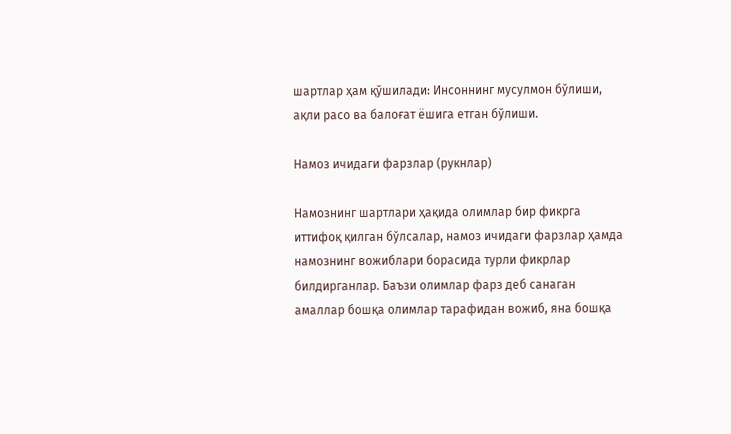шартлар ҳам қўшилади: Инсоннинг мусулмон бўлиши, ақли расо ва балоғат ёшига етган бўлиши.

Намоз ичидаги фарзлар (рукнлар)

Намознинг шартлари ҳақида олимлар бир фикрга иттифоқ қилган бўлсалар, намоз ичидаги фарзлар ҳамда намознинг вожиблари борасида турли фикрлар билдирганлар. Баъзи олимлар фарз деб санаган амаллар бошқа олимлар тарафидан вожиб, яна бошқа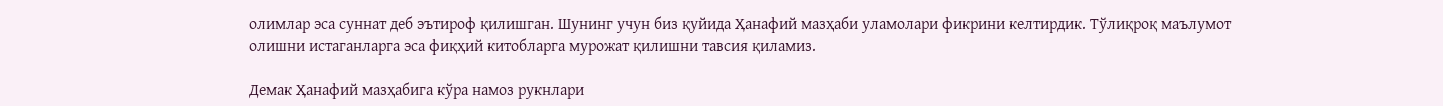олимлар эса суннат деб эътироф қилишган. Шунинг учун биз қуйида Ҳанафий мазҳаби уламолари фикрини келтирдик. Тўлиқроқ маълумот олишни истаганларга эса фиқҳий китобларга мурожат қилишни тавсия қиламиз.

Демак Ҳанафий мазҳабига кўра намоз рукнлари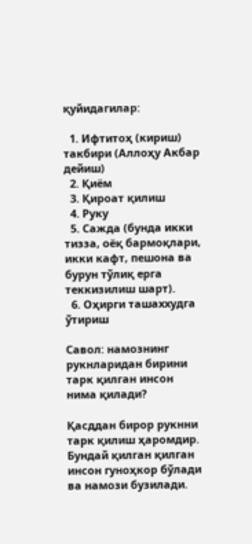қуйидагилар:

  1. Ифтитоҳ (кириш) такбири (Аллоҳу Акбар дейиш)
  2. Қиём
  3. Қироат қилиш
  4. Руку
  5. Сажда (бунда икки тизза, оёқ бармоқлари, икки кафт, пешона ва бурун тўлиқ ерга теккизилиш шарт).
  6. Оҳирги ташаххудга ўтириш

Савол: намознинг рукнларидан бирини тарк қилган инсон нима қилади?

Қасддан бирор рукнни тарк қилиш ҳаромдир. Бундай қилган қилган инсон гуноҳкор бўлади ва намози бузилади.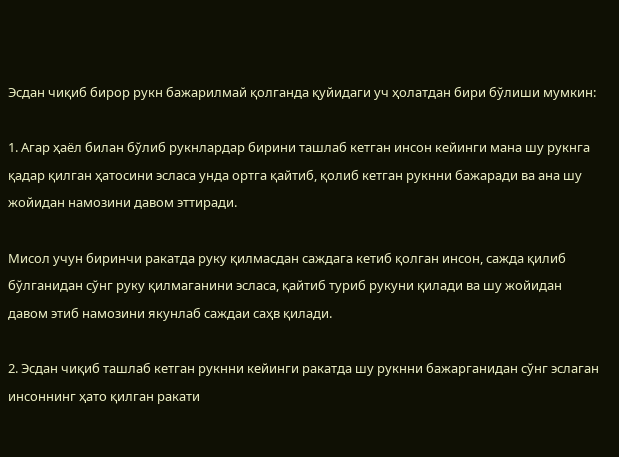Эсдан чиқиб бирор рукн бажарилмай қолганда қуйидаги уч ҳолатдан бири бўлиши мумкин:

1. Агар ҳаёл билан бўлиб рукнлардар бирини ташлаб кетган инсон кейинги мана шу рукнга қадар қилган ҳатосини эсласа унда ортга қайтиб, қолиб кетган рукнни бажаради ва ана шу жойидан намозини давом эттиради.

Мисол учун биринчи ракатда руку қилмасдан саждага кетиб қолган инсон, сажда қилиб бўлганидан сўнг руку қилмаганини эсласа, қайтиб туриб рукуни қилади ва шу жойидан давом этиб намозини якунлаб саждаи саҳв қилади.

2. Эсдан чиқиб ташлаб кетган рукнни кейинги ракатда шу рукнни бажарганидан сўнг эслаган инсоннинг ҳато қилган ракати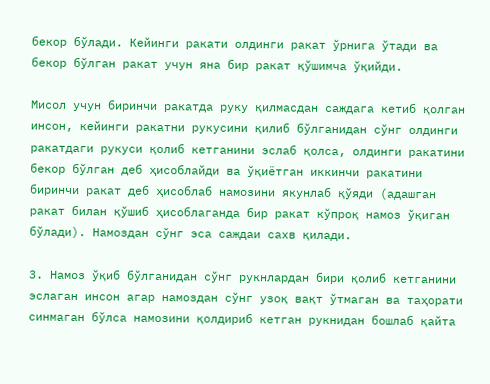бекор бўлади. Кейинги ракати олдинги ракат ўрнига ўтади ва бекор бўлган ракат учун яна бир ракат қўшимча ўқийди.

Мисол учун биринчи ракатда руку қилмасдан саждага кетиб қолган инсон, кейинги ракатни рукусини қилиб бўлганидан сўнг олдинги ракатдаги рукуси қолиб кетганини эслаб қолса, олдинги ракатини бекор бўлган деб ҳисоблайди ва ўқиётган иккинчи ракатини биринчи ракат деб ҳисоблаб намозини якунлаб қўяди (адашган ракат билан қўшиб ҳисоблаганда бир ракат кўпроқ намоз ўқиган бўлади). Намоздан сўнг эса саждаи сахв қилади.

3. Намоз ўқиб бўлганидан сўнг рукнлардан бири қолиб кетганини эслаган инсон агар намоздан сўнг узоқ вақт ўтмаган ва таҳорати синмаган бўлса намозини қолдириб кетган рукнидан бошлаб қайта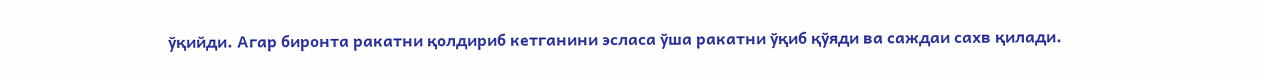ўқийди. Агар биронта ракатни қолдириб кетганини эсласа ўша ракатни ўқиб қўяди ва саждаи сахв қилади.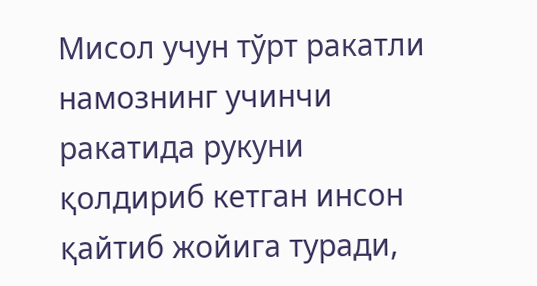Мисол учун тўрт ракатли намознинг учинчи ракатида рукуни қолдириб кетган инсон қайтиб жойига туради,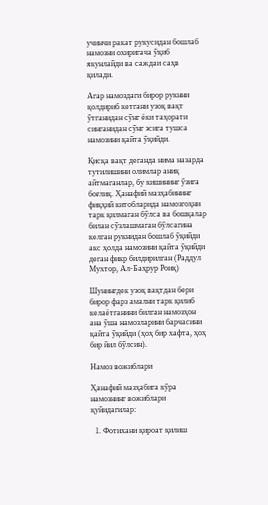учинчи ракат рукусидан бошлаб намозни охиригача ўқиб якунлайди ва саждаи саҳв қилади.

Агар намоздаги бирор рукнни қолдириб кетгани узоқ вақт ўтганидан сўнг ёки таҳорати синганидан сўнг эсига тушса намозини қайта ўқийди.

Қисқа вақт деганда нима назарда тутилишини олимлар аниқ айтмаганлар, бу кишининг ўзига боғлиқ. Ҳанафий мазҳабининг фиқҳий китобларида намозгоҳни тарк қилмаган бўлса ва бошқалар билан сўзлашмаган бўлсагина келган рукнидан бошлаб ўқийди акс ҳолда намозини қайта ўқийди деган фикр билдирилган (Раддул Мухтор, Ал-Баҳрур Роиқ)

Шунингдек узоқ вақтдан бери бирор фарз амални тарк қилиб келаётганини билган намозҳон ана ўша намозларини барчасини қайта ўқийди (ҳоҳ бир хафта, ҳоҳ бир йил бўлсин).

Намоз вожиблари

Ҳанафий мазҳабига кўра намознинг вожиблари қуйидагилар:

  1. Фотихани қироат қилиш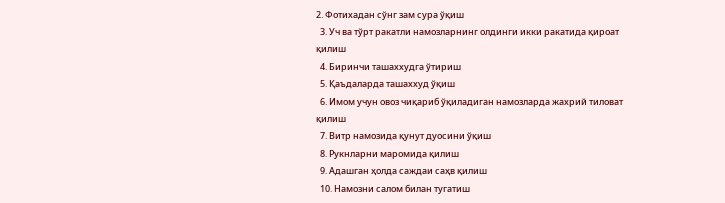2. Фотихадан сўнг зам сура ўқиш
  3. Уч ва тўрт ракатли намозларнинг олдинги икки ракатида қироат қилиш
  4. Биринчи ташаххудга ўтириш
  5. Қаъдаларда ташаххуд ўқиш
  6. Имом учун овоз чиқариб ўқиладиган намозларда жахрий тиловат қилиш
  7. Витр намозида қунут дуосини ўқиш
  8. Рукнларни маромида қилиш
  9. Адашган ҳолда саждаи саҳв қилиш
  10. Намозни салом билан тугатиш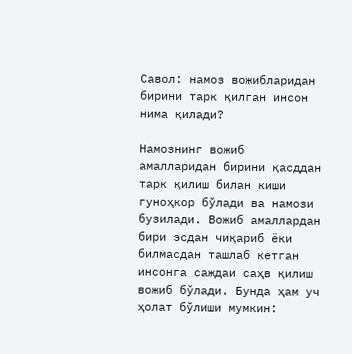Савол: намоз вожибларидан бирини тарк қилган инсон нима қилади?

Намознинг вожиб амалларидан бирини қасддан тарк қилиш билан киши гуноҳкор бўлади ва намози бузилади. Вожиб амаллардан бири эсдан чиқариб ёки билмасдан ташлаб кетган инсонга саждаи саҳв қилиш вожиб бўлади. Бунда ҳам уч ҳолат бўлиши мумкин: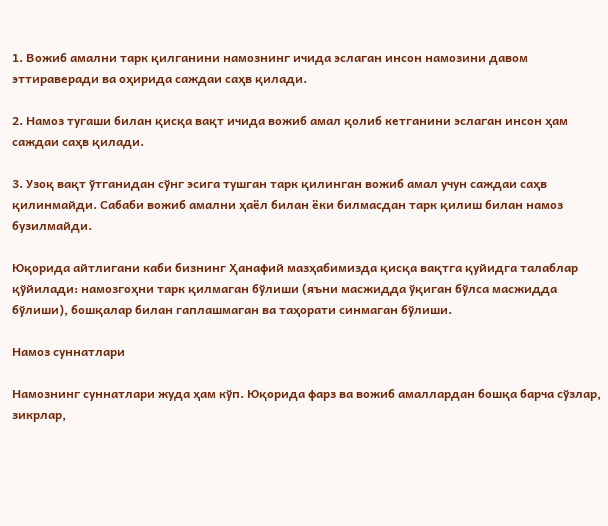1. Вожиб амални тарк қилганини намознинг ичида эслаган инсон намозини давом эттираверади ва оҳирида саждаи саҳв қилади.

2. Намоз тугаши билан қисқа вақт ичида вожиб амал қолиб кетганини эслаган инсон ҳам саждаи саҳв қилади.

3. Узоқ вақт ўтганидан сўнг эсига тушган тарк қилинган вожиб амал учун саждаи саҳв қилинмайди. Сабаби вожиб амални ҳаёл билан ёки билмасдан тарк қилиш билан намоз бузилмайди.

Юқорида айтлигани каби бизнинг Ҳанафий мазҳабимизда қисқа вақтга қуйидга талаблар қўйилади: намозгоҳни тарк қилмаган бўлиши (яъни масжидда ўқиган бўлса масжидда бўлиши), бошқалар билан гаплашмаган ва таҳорати синмаган бўлиши.

Намоз суннатлари

Намознинг суннатлари жуда ҳам кўп. Юқорида фарз ва вожиб амаллардан бошқа барча сўзлар, зикрлар,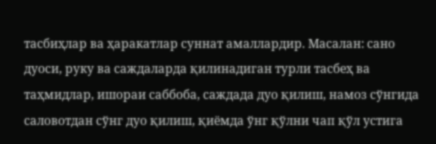тасбиҳлар ва ҳаракатлар суннат амаллардир. Масалан: сано дуоси, руку ва саждаларда қилинадиган турли тасбеҳ ва таҳмидлар, ишораи саббоба, саждада дуо қилиш, намоз сўнгида саловотдан сўнг дуо қилиш, қиёмда ўнг қўлни чап қўл устига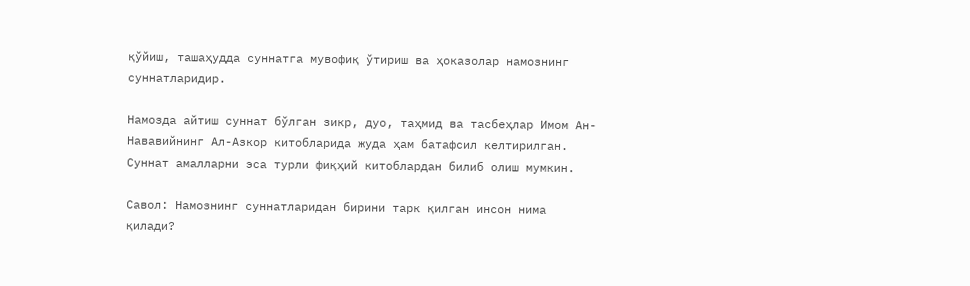қўйиш, ташаҳудда суннатга мувофиқ ўтириш ва ҳоказолар намознинг суннатларидир.

Намозда айтиш суннат бўлган зикр, дуо, таҳмид ва тасбеҳлар Имом Ан-Нававийнинг Ал-Азкор китобларида жуда ҳам батафсил келтирилган. Суннат амалларни эса турли фиқҳий китоблардан билиб олиш мумкин.

Савол: Намознинг суннатларидан бирини тарк қилган инсон нима қилади?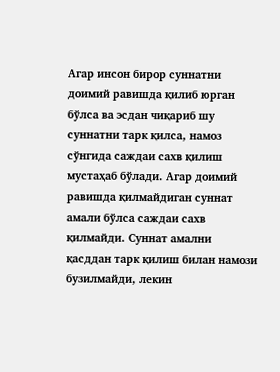Агар инсон бирор суннатни доимий равишда қилиб юрган бўлса ва эсдан чиқариб шу суннатни тарк қилса, намоз сўнгида саждаи сахв қилиш мустаҳаб бўлади. Агар доимий равишда қилмайдиган суннат амали бўлса саждаи сахв қилмайди. Суннат амални қасддан тарк қилиш билан намози бузилмайди, лекин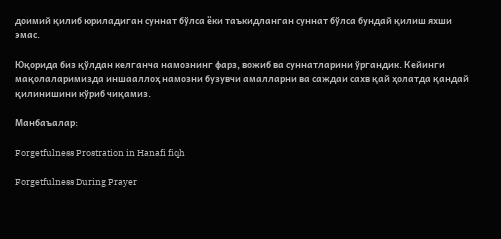доимий қилиб юриладиган суннат бўлса ёки таъкидланган суннат бўлса бундай қилиш яхши эмас.

Юқорида биз қўлдан келганча намознинг фарз, вожиб ва суннатларини ўргандик. Кейинги мақолаларимизда иншааллоҳ намозни бузувчи амалларни ва саждаи сахв қай ҳолатда қандай қилинишини кўриб чиқамиз.

Манбаъалар:

Forgetfulness Prostration in Hanafi fiqh

Forgetfulness During Prayer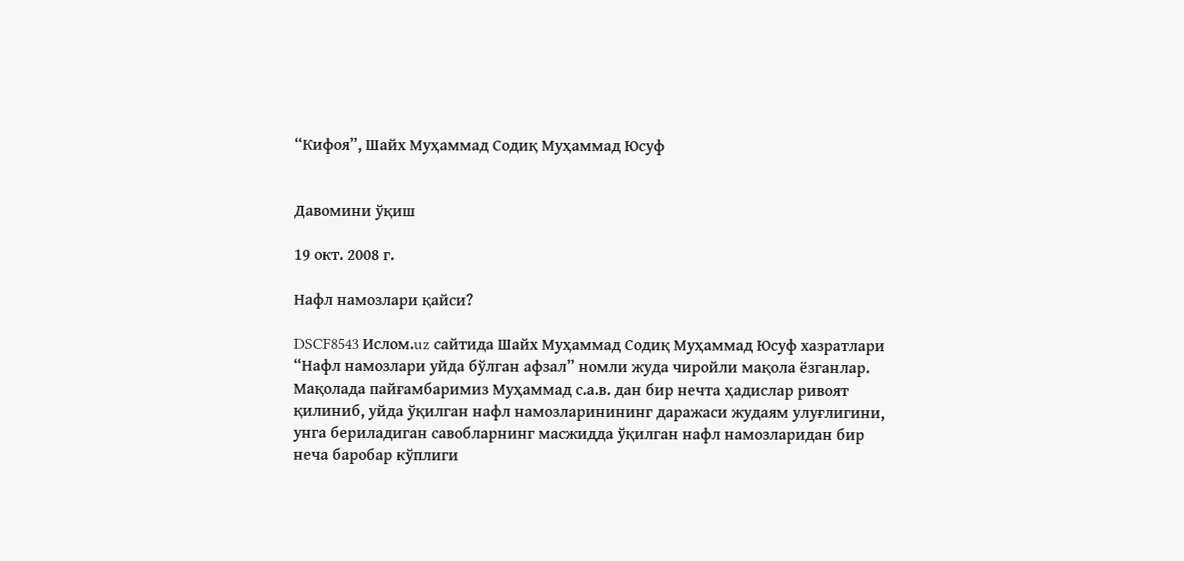“Кифоя”, Шайх Муҳаммад Содиқ Муҳаммад Юсуф


Давомини ўқиш

19 окт. 2008 г.

Нафл намозлари қайси?

DSCF8543 Ислом.uz сайтида Шайх Муҳаммад Содиқ Муҳаммад Юсуф хазратлари “Нафл намозлари уйда бўлган афзал” номли жуда чиройли мақола ёзганлар. Мақолада пайғамбаримиз Муҳаммад с.а.в. дан бир нечта ҳадислар ривоят қилиниб, уйда ўқилган нафл намозларинининг даражаси жудаям улуғлигини, унга бериладиган савобларнинг масжидда ўқилган нафл намозларидан бир неча баробар кўплиги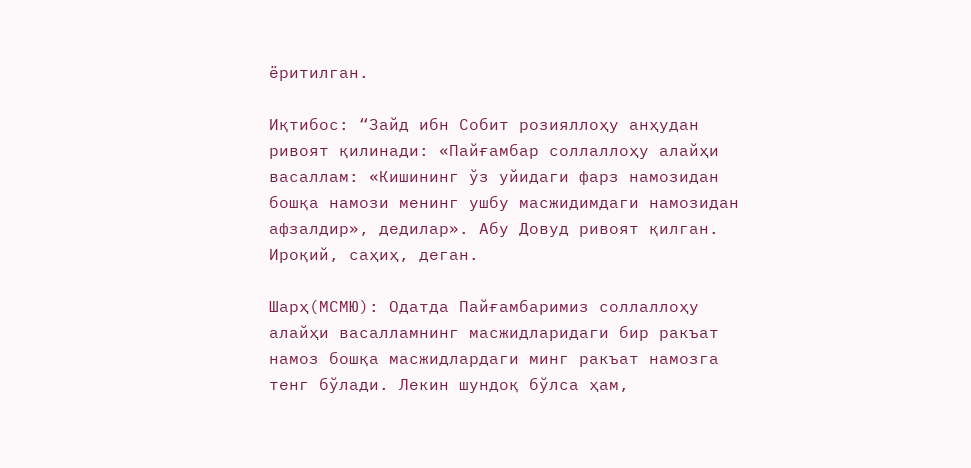ёритилган.

Иқтибос: “Зайд ибн Собит розияллоҳу анҳудан ривоят қилинади: «Пайғамбар соллаллоҳу алайҳи васаллам: «Кишининг ўз уйидаги фарз намозидан бошқа намози менинг ушбу масжидимдаги намозидан афзалдир», дедилар». Абу Довуд ривоят қилган. Ироқий, саҳиҳ, деган.

Шарҳ(МСМЮ): Одатда Пайғамбаримиз соллаллоҳу алайҳи васалламнинг масжидларидаги бир ракъат намоз бошқа масжидлардаги минг ракъат намозга тенг бўлади. Лекин шундоқ бўлса ҳам,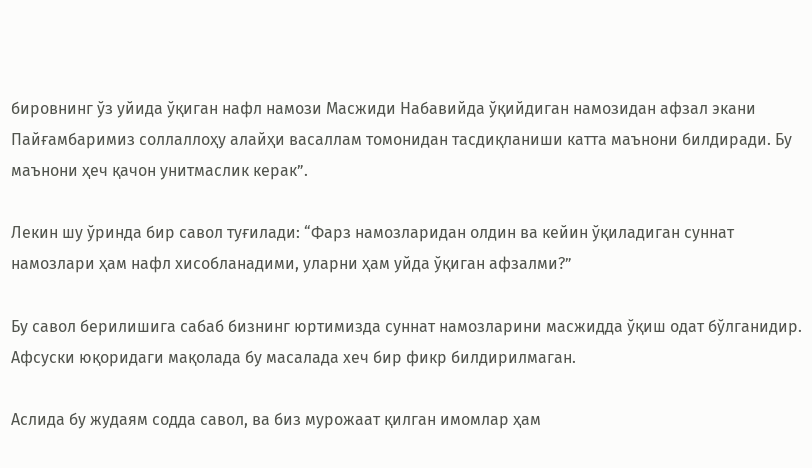бировнинг ўз уйида ўқиган нафл намози Масжиди Набавийда ўқийдиган намозидан афзал экани Пайғамбаримиз соллаллоҳу алайҳи васаллам томонидан тасдиқланиши катта маънони билдиради. Бу маънони ҳеч қачон унитмаслик керак”.

Лекин шу ўринда бир савол туғилади: “Фарз намозларидан олдин ва кейин ўқиладиган суннат намозлари ҳам нафл хисобланадими, уларни ҳам уйда ўқиган афзалми?”

Бу савол берилишига сабаб бизнинг юртимизда суннат намозларини масжидда ўқиш одат бўлганидир. Афсуски юқоридаги мақолада бу масалада хеч бир фикр билдирилмаган.

Аслида бу жудаям содда савол, ва биз мурожаат қилган имомлар ҳам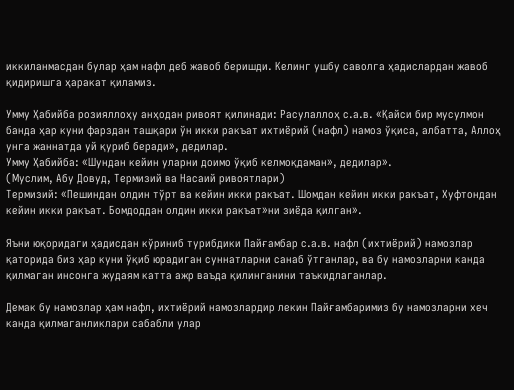иккиланмасдан булар ҳам нафл деб жавоб беришди. Келинг ушбу саволга ҳадислардан жавоб қидиришга ҳаракат қиламиз.

Умму Ҳабийба розияллоҳу анҳодан ривоят қилинади: Расулаллоҳ с.а.в. «Қайси бир мусулмон банда ҳар куни фарздан ташқари ўн икки ракъат ихтиёрий (нафл) намоз ўқиса, албатта, Аллоҳ унга жаннатда уй қуриб беради», дедилар.
Умму Ҳабийба: «Шундан кейин уларни доимо ўқиб келмоқдаман», дедилар».
(Муслим, Абу Довуд, Термизий ва Насаий ривоятлари)
Термизий: «Пешиндан олдин тўрт ва кейин икки ракъат. Шомдан кейин икки ракъат, Хуфтондан кейин икки ракъат. Бомдоддан олдин икки ракъат»ни зиёда қилган».

Яъни юқоридаги ҳадисдан кўриниб турибдики Пайғамбар с.а.в. нафл (ихтиёрий) намозлар қаторида биз ҳар куни ўқиб юрадиган суннатларни санаб ўтганлар, ва бу намозларни канда қилмаган инсонга жудаям катта ажр ваъда қилинганини таъкидлаганлар.

Демак бу намозлар ҳам нафл, ихтиёрий намозлардир лекин Пайғамбаримиз бу намозларни хеч канда қилмаганликлари сабабли улар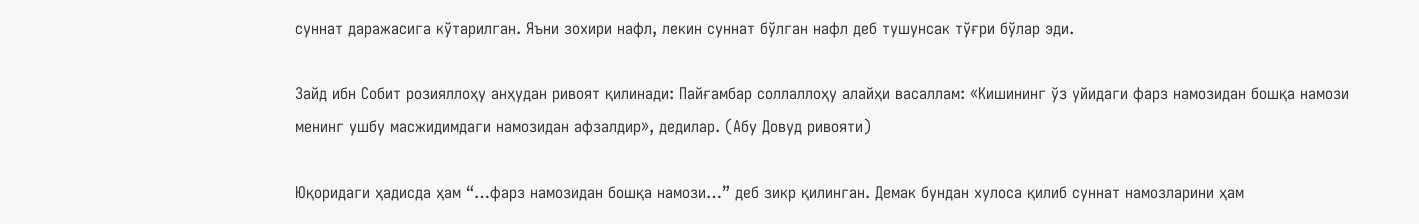суннат даражасига кўтарилган. Яъни зохири нафл, лекин суннат бўлган нафл деб тушунсак тўғри бўлар эди.

Зайд ибн Собит розияллоҳу анҳудан ривоят қилинади: Пайғамбар соллаллоҳу алайҳи васаллам: «Кишининг ўз уйидаги фарз намозидан бошқа намози менинг ушбу масжидимдаги намозидан афзалдир», дедилар. (Абу Довуд ривояти)

Юқоридаги ҳадисда ҳам “…фарз намозидан бошқа намози…” деб зикр қилинган. Демак бундан хулоса қилиб суннат намозларини ҳам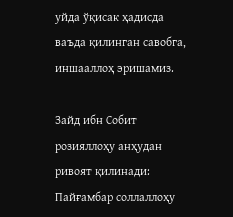уйда ўқисак ҳадисда ваъда қилинган савобга, иншааллоҳ эришамиз.

Зайд ибн Собит розияллоҳу анҳудан ривоят қилинади: Пайғамбар соллаллоҳу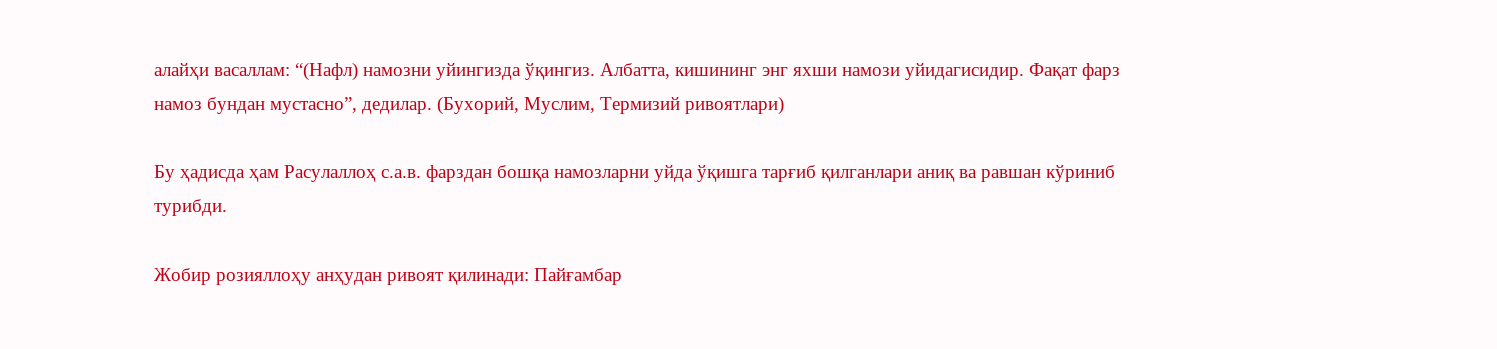алайҳи васаллам: “(Нафл) намозни уйингизда ўқингиз. Албатта, кишининг энг яхши намози уйидагисидир. Фақат фарз намоз бундан мустасно”, дедилар. (Бухорий, Муслим, Термизий ривоятлари)

Бу ҳадисда ҳам Расулаллоҳ с.а.в. фарздан бошқа намозларни уйда ўқишга тарғиб қилганлари аниқ ва равшан кўриниб турибди.

Жобир розияллоҳу анҳудан ривоят қилинади: Пайғамбар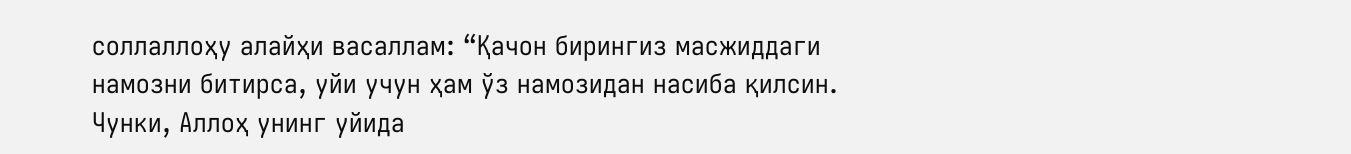соллаллоҳу алайҳи васаллам: “Қачон бирингиз масжиддаги намозни битирса, уйи учун ҳам ўз намозидан насиба қилсин. Чунки, Аллоҳ унинг уйида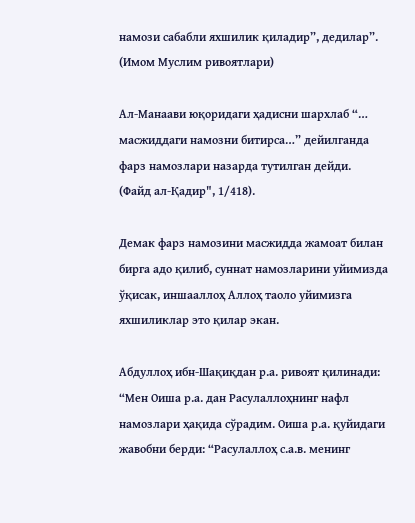намози сабабли яхшилик қиладир”, дедилар”. (Имом Муслим ривоятлари)

Ал-Манаави юқоридаги ҳадисни шархлаб “… масжиддаги намозни битирса…” дейилганда фарз намозлари назарда тутилган дейди.  (Файд ал-Қадир", 1/418).

Демак фарз намозини масжидда жамоат билан бирга адо қилиб, суннат намозларини уйимизда ўқисак, иншааллоҳ Аллоҳ таоло уйимизга яхшиликлар это қилар экан.

Абдуллоҳ ибн-Шақиқдан р.а. ривоят қилинади: “Мен Оиша р.а. дан Расулаллоҳнинг нафл намозлари ҳақида сўрадим. Оиша р.а. қуйидаги жавобни берди: “Расулаллоҳ с.а.в. менинг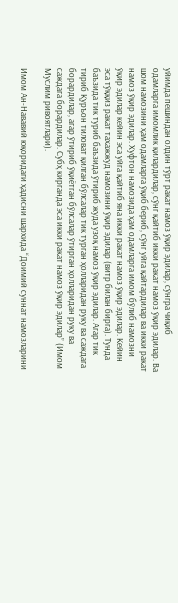уйимда пешиндан олдин тўрт ракат намоз ўқир эдилар, сўнгра чиқиб одамларга имомлик қилардилар, сўнг қайтиб икки ракат намоз ўқир эдилар. Ва шом намозини ҳам одамларга ўқиб бериб, сўнг уйга қайтардилар ва икки ракат намоз ўқир эдилар. Хуфтон намозида ҳам одамларга имом бўлиб намозни ўқир эдилар кейин эса уйга қайтиб яна икки ракат намоз ўқир эдилар. Кейин эса тўққиз ракат тахажжуд намозини ўқир эдилар (витр билан бирга). Тунда баъзида тик туриб баъзида ўтириб жуда узоқ намоз ўқир эдилар. Агар тик тириб Қуръон тиловат қилган бўлсалар тик турган ҳолларидан руку ва саждага борардилар, агар ўтириб ўқиётган бўлсалар ўтирган ҳолларидан руку ва саждага борардилар. Субҳ кирганда эса икки ракат намоз ўқир эдилар” (Имом Муслим ривоятлари).

Имом Ан-Нававий юқоридаги ҳадисни шархида “Доимий суннат намозларини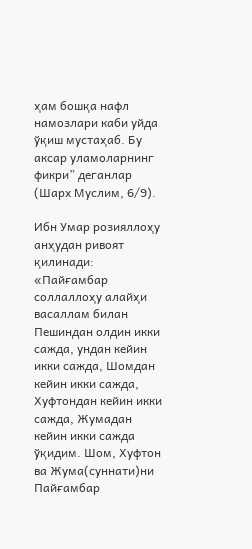ҳам бошқа нафл намозлари каби уйда ўқиш мустаҳаб. Бу аксар уламоларнинг фикри” деганлар (Шарх Муслим, 6/9).

Ибн Умар розияллоҳу анҳудан ривоят қилинади: «Пайғамбар соллаллоҳу алайҳи васаллам билан Пешиндан олдин икки сажда, ундан кейин икки сажда, Шомдан кейин икки сажда, Хуфтондан кейин икки сажда, Жумадан кейин икки сажда ўқидим. Шом, Хуфтон ва Жума(суннати)ни Пайғамбар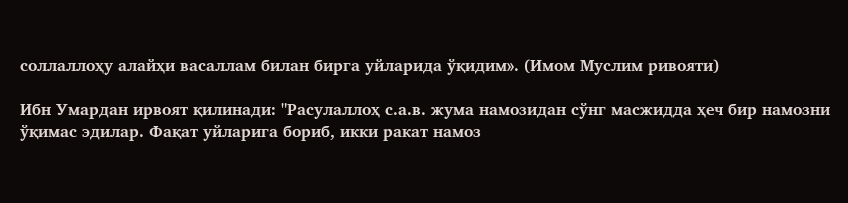соллаллоҳу алайҳи васаллам билан бирга уйларида ўқидим». (Имом Муслим ривояти)

Ибн Умардан ирвоят қилинади: "Расулаллоҳ с.а.в. жума намозидан сўнг масжидда ҳеч бир намозни ўқимас эдилар. Фақат уйларига бориб, икки ракат намоз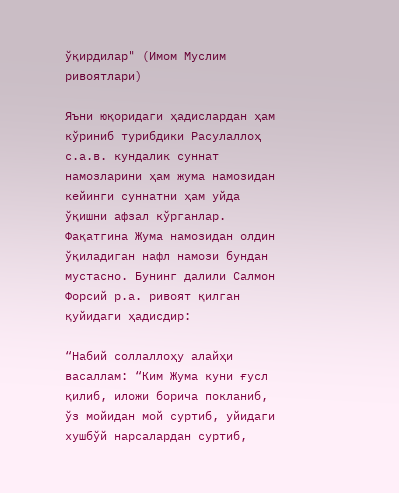ўқирдилар" (Имом Муслим ривоятлари)

Яъни юқоридаги ҳадислардан ҳам кўриниб турибдики Расулаллоҳ с.а.в. кундалик суннат намозларини ҳам жума намозидан кейинги суннатни ҳам уйда ўқишни афзал кўрганлар. Фақатгина Жума намозидан олдин ўқиладиган нафл намози бундан мустасно. Бунинг далили Салмон Форсий р.а. ривоят қилган қуйидаги ҳадисдир:

“Набий соллаллоҳу алайҳи васаллам: “Ким Жума куни ғусл қилиб, иложи борича покланиб, ўз мойидан мой суртиб, уйидаги хушбўй нарсалардан суртиб,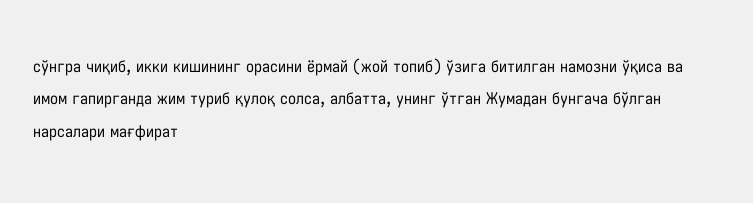сўнгра чиқиб, икки кишининг орасини ёрмай (жой топиб) ўзига битилган намозни ўқиса ва имом гапирганда жим туриб қулоқ солса, албатта, унинг ўтган Жумадан бунгача бўлган нарсалари мағфират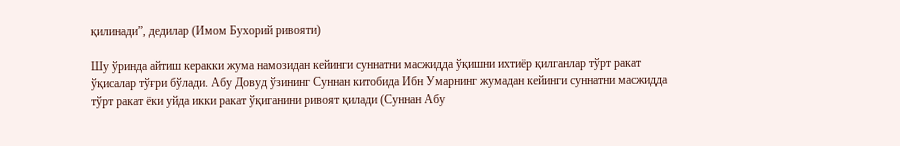қилинади”, дедилар (Имом Бухорий ривояти)

Шу ўринда айтиш керакки жума намозидан кейинги суннатни масжидда ўқишни ихтиёр қилганлар тўрт ракат ўқисалар тўғри бўлади. Абу Довуд ўзининг Суннан китобида Ибн Умарнинг жумадан кейинги суннатни масжидда тўрт ракат ёки уйда икки ракат ўқиганини ривоят қилади (Суннан Абу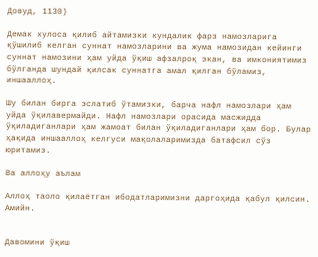Довуд, 1130)

Демак хулоса қилиб айтамизки кундалик фарз намозларига қўшилиб келган суннат намозларини ва жума намозидан кейинги суннат намозини ҳам уйда ўқиш афзалроқ экан, ва имкониятимиз бўлганда шундай қилсак суннатга амал қилган бўламиз, иншааллоҳ.

Шу билан бирга эслатиб ўтамизки, барча нафл намозлари ҳам уйда ўқилавермайди. Нафл намозлари орасида масжидда ўқиладиганлари ҳам жамоат билан ўқиладиганлари ҳам бор. Булар ҳақида иншааллоҳ келгуси мақолаларимизда батафсил сўз юритамиз.

Ва аллоҳу аълам

Аллоҳ таоло қилаётган ибодатларимизни даргоҳида қабул қилсин. Амийн.


Давомини ўқиш